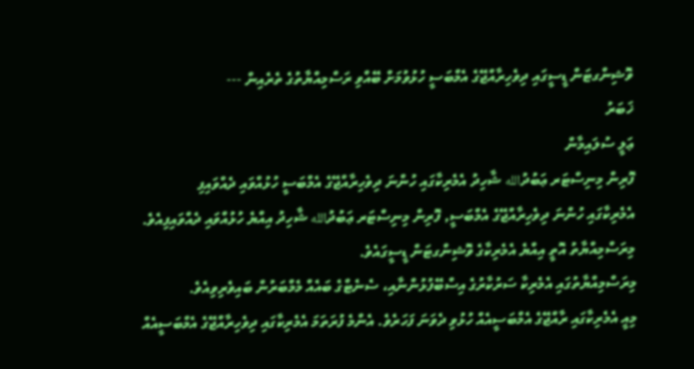ވޮޝިންގޓަން ޑީސީގައި ދިވެހިރާއްޖޭގެ އެމްބަސީ ހުޅުވުމަށް ބޭއްވި ރަސްމިއްޔާތުގެ ތެރެއިން ---
ޚަބަރު
ޢަލީ ސުލައިމާން
ފޮރިން މިނިސްޓަރ ޢަބުދުالله ޝާހިދު އެމެރިކާގައި ހުންނަ ދިވެހިރާއްޖޭގެ އެމްބަސީ ހުޅުއްވައި ދެއްވައިފި
އެމެރިކާގައި ހުންނަ ދިވެހިރާއްޖޭގެ އެމްބަސީ, ފޮރިން މިނިސްޓަރ ޢަބުދުالله ޝާހިދު އިއްޔެ ހުޅުއްވައި ދެއްވައިފިއެވެ.
މިރަސްމިއްޔާތު އޮތީ އިއްޔެ އެމެރިކާގެ ވޮޝިންގޓަން ޑީސީގައެވެ.
މިރަސްމިއްޔާތުގައި އެމެރިކާ ސަރުކާރުގެ އިސްބޭފުޅުންނާއި، ސެނެޓްގެ ބައެއް މެމްބަރުން ބައިވެރިވިއެވެ.
މިއީ އެމެރިކާގައި ރާއްޖޭގެ އެމްބަސީއެއް ހުޅުވި ދެވަނަ ފަހަރެވެ. އެންމެ ފުރަތަމަ އެމެރިކާގައި ދިވެހިރާއްޖޭގެ އެމްބަސީއެއް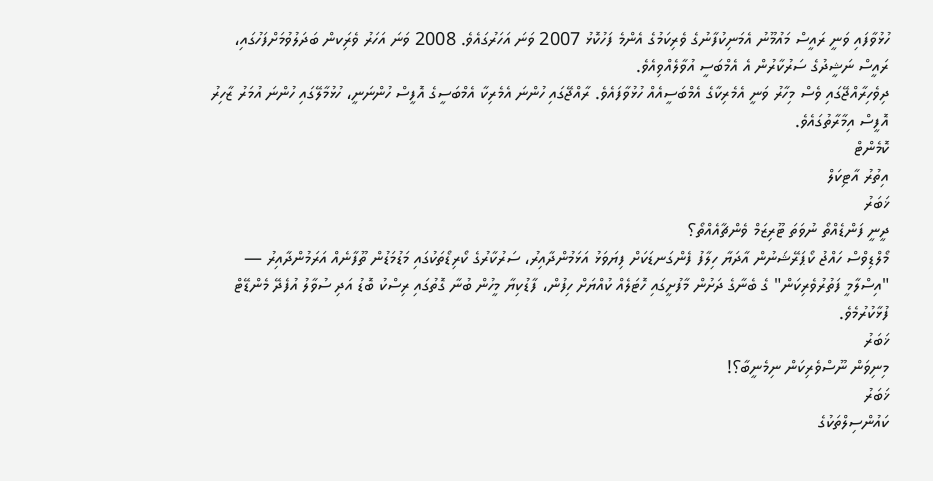ހުޅުވާފައި ވަނީ ރައީސް މައުމޫނު އެމަނިކުފާނުގެ ވެރިކަމުގެ އެންމެ ފަހުކޮޅު 2007 ވަނަ އަހަރުގައެވެ. 2008 ވަނަ އަހަރު ވެރިަކން ބަދަލުވުމަށްފަހުގައި، ރައީސް ނަޝީދުގެ ސަރުކާރުން އެ އެމްބަސީ އުވާލެއްވިއެވެ.
ދިވެހިރާއްޖޭގައި ވެސް މިހާރު ވަނީ އެމެރިކާގެ އެމްބަސީއެއް ހުޅުވާފައެވެ. ރާއްޖޭގައި ހުންނަ އެމެރިކާ އެމްބަސީގެ އޮފީސް ހުންނަނީ، ހުޅުމާލޭގައި ހުންނަ އުމަރު ޒާހިރު އޮފީސް އިމާރާތުގައެވެ.
ކޮމެންޓް
އިތުރު އާޓިކަލް
ޚަބަރު
ދީނީ ފަންޑެއްތޯ ނުވަތަ ޓޫރިޒަމް ވެންޗާއެއްތޯ؟
މޯލްޑިވްސް ހައްޖު ކޯޕަރޭޝަނުން އާދަޔާ ހިލާފު ފެންގަނޑަކަށް ފިޔަވަޅު އަޅަމުންދާއިރު، ސަރުކާރުގެ ކޯރިޑޯތަކުގައި މަޑުމަޑުން ތޫފާނެއް އަރަމުންދާއިރު — "އިސްލާމީ ފަތުރުވެރިކަން" ގެ ބެނާގެ ދަށުން މާފުށީގައި ހޮޓަލެއް ކުއްޔަށް ހިފުން، ފާޑުކިޔާ މީހުން ބުނާ ގޮތުގައި ރިސްކު ބޮޑު އަދި ސުވާލު އުފެދޭ މެންޑޭޓް ފުޅާކުރުމެވެ.
ޚަބަރު
މިނިވަން ނޫސްވެރިކަން ނިމެނީބާ؟!
ޚަބަރު
ކައުންސިލްތަކުގެ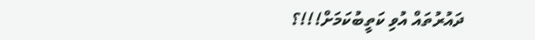ދައުރުތައް އުވި ކަތީބުކަމަށް!!!؟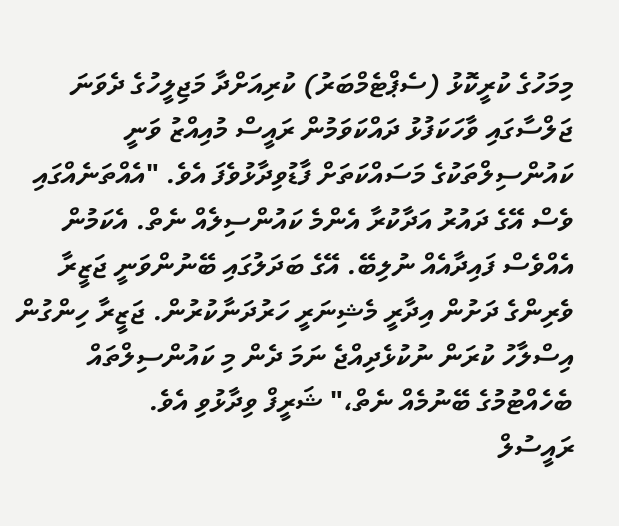މިމަހުގެ ކުރީކޮޅު (ސެޕްޓެމްބަރު) ކުރިއަށްދާ މަޖިލީހުގެ ދެވަނަ ޖަލްސާގައި ވާހަކަފުޅު ދައްކަވަމުން ރައީސް މުއިއްޒު ވަނީ ކައުންސިލްތަކުގެ މަސައްކަތަށް ފާޑުވިދާޅުވެފަ އެވެ. "އެއްތަނެއްގައި ވެސް އޭގެ ދައުރު އަދާކުރާ އެންމެ ކައުންސިލެއް ނެތް. އެކަމުން އެއްވެސް ފައިދާއެއް ނުލިބޭ. އޭގެ ބަދަލުގައި ބޭނުންވަނީ ޖަޒީރާ ވެރިންގެ ދަށުން އިދާރީ މެޝިނަރީ ހަރުދަނާކުރުން. ޖަޒީރާ ހިންގުން އިސްލާހު ކުރަން ނުކުޅެދިއްޖެ ނަމަ ދެން މި ކައުންސިލްތައް ބެހެއްޓުމުގެ ބޭނުމެއް ނެތް،" ޝަރީފް ވިދާޅުވި އެވެ.
ރައީސުލް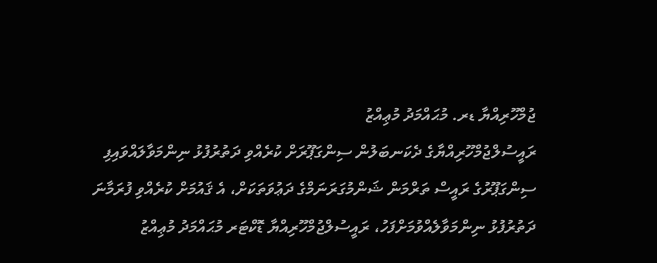ޖުމްހޫރިއްޔާ ޑރ. މުޙައްމަދު މުޢިއްޒު
ރައީސުލްޖުމްހޫރިއްޔާގެ ދެކަނބަލުން ސިންގަޕޫރަށް ކުރެއްވި ދަތުރުފުޅު ނިންމަވާލައްވައިފި
ސިންގަޕޫރުގެ ރައީސް ތަރްމަން ޝަންމުގަރަނަމްގެ ދަޢުވަތަކަށް، އެ ޤައުމަށް ކުރެއްވި ފުރަމާނަ ދަތުރުފުޅު ނިންމަވާލެއްވުމަށްފަހު، ރައީސުލްޖުމްހޫރިއްޔާ ޑޮކްޓަރ މުޙައްމަދު މުޢިއްޒު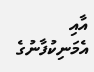އާއި އެމަނިކުފާނުގެ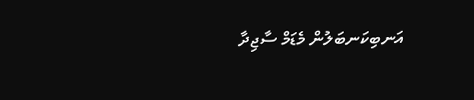އަނބިކަނބަލުން މެޑަމް ސާޖިދާ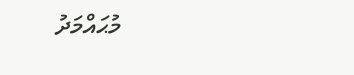މުޙައްމަދު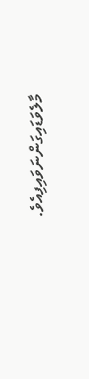މާލެވަޑައިގަންނަވައިފިއެވެ.